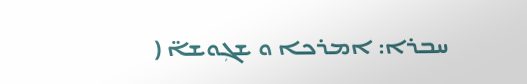ܚܒܪܐ: ܐܡܪܟܐ ܘ ܫܓܼܘܫܐ̈ (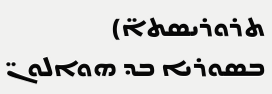ܬܪܘܪܝܣܬܐ̈) ܒܣܘܪܝܐ ܒܕ ܗܘܐܠܘܢ̈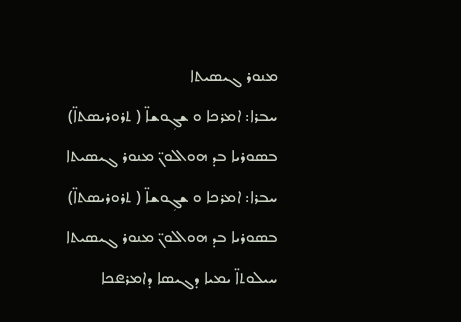ܡܢܘܪ ܓܝܣܝܬܐ
ܚܒܪܐ: ܐܡܪܟܐ ܘ ܫܓܼܘܫܐ̈ ( ܬܪܘܪܝܣܬܐ̈) ܒܣܘܪܝܐ ܒܕ ܗܘܐܠܘܢ̈ ܡܢܘܪ ܓܝܣܝܬܐ
ܚܒܪܐ: ܐܡܪܟܐ ܘ ܫܓܼܘܫܐ̈ ( ܬܪܘܪܝܣܬܐ̈) ܒܣܘܪܝܐ ܒܕ ܗܘܐܠܘܢ̈ ܡܢܘܪ ܓܝܣܝܬܐ
ܚܝܠܘܬܐ̈ ܝܡܝܐ ܕܓܝܣܐ ܕܐܡܪܧܟܐ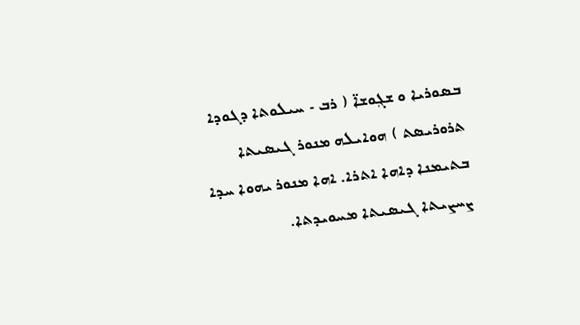ܒܣܘܪܝܐ ܘ ܫܓܼܘܫܐ̈ ( ܪܒ - ܚܝܠܘܬܐ ܕܓܘܕܐ ܬܪܘܪܝܣܬ ) ܗܘܐܝܠܗ ܡܢܘܪ ܓܝܣܝܬܐ ܒܬܝܡܢܐ ܕܐܗܐ ܐܬܪܐ. ܐܗܐ ܡܢܘܪ ܝܗܘܐ ܚܕܐ ܨܚܨܝܬܐ ܓܝܣܝܬܐ ܡܚܘܝܕܬܐ.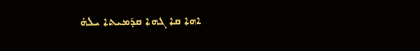ܐܗܐ ܩܐ ܓܗܐ ܩܕܰܡܝܬܐ ܝܠܗ̇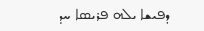ܕܦܝܫܐ ܝܠܗ ܦܪܝܣܐ ܚܕ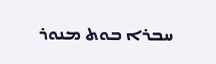ܚܒܪܐ ܒܘܬ ܡܢܘܪ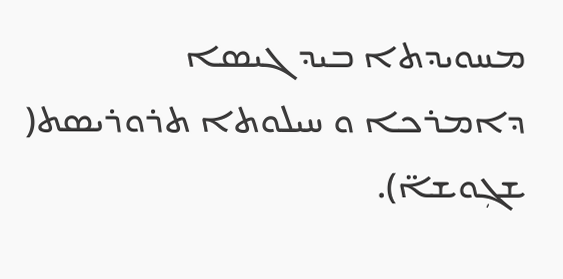ܡܚܘܝܕܬܐ ܒܝܕ ܓܝܣܐ ܕܐܡܪܟܐ ܘ ܚܝܠܘܬܐ ܬܪܘܪܝܣܬ( ܫܓܼܘܫܐ̈).